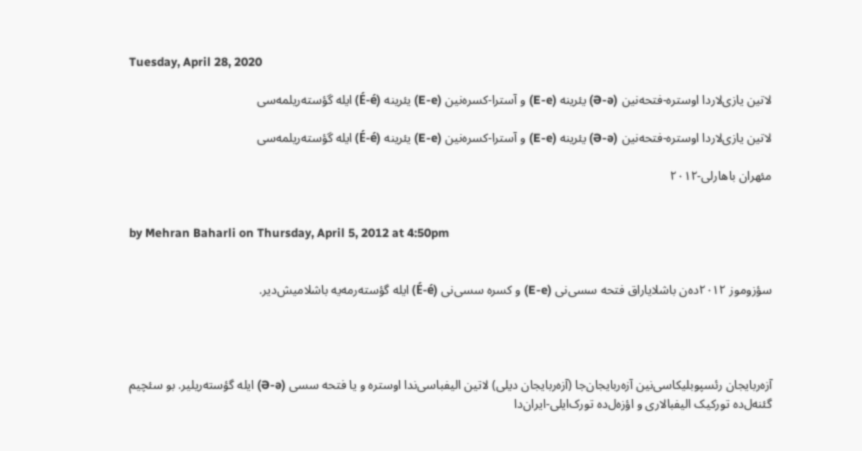Tuesday, April 28, 2020

لاتین یازی‌لاردا اوستره-فتحه‌نین (Ə-ǝ) یئرینه (E-e) و آسترا-کسره‌نین (E-e) یئرینه (É-é) ایله گؤسته‌ریلمه‌سی

لاتین یازی‌لاردا اوستره-فتحه‌نین (Ə-ǝ) یئرینه (E-e) و آسترا-کسره‌نین (E-e) یئرینه (É-é) ایله گؤسته‌ریلمه‌سی

مئهران باهارلی-٢٠١٢


by Mehran Baharli on Thursday, April 5, 2012 at 4:50pm


سؤزوموز ٢٠١٢ده‌ن باشلایاراق فتحه سسی‌نی (E-e) و کسره سسی‌نی (É-é) ایله گؤسته‌رمه‌یه باشلامیش‌دیر.




آزه‌ربایجان رئسپوبلیکاسی‌نین آزه‌ربایجان‌جا (آزه‌ربایجان دیلی) لاتین الیفباسی‌ندا اوستره و یا فتحه سسی (Ə-ǝ) ایله گؤسته‌ریلیر. بو سئچیم گئنه‌ل‌ده تورکیک الیفبالاری و اؤزه‌ل‌ده تورک‌ایلی-ایران‌دا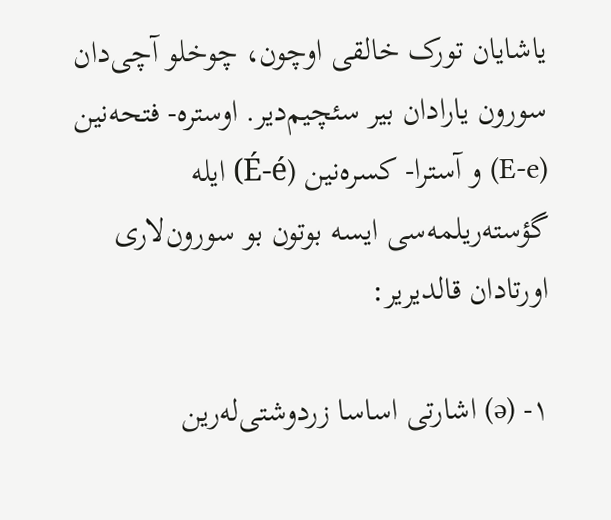یاشایان تورک خالقی اوچون، چوخلو آچی‌دان سورون یارادان بیر سئچیم‌دیر. اوستره- فتحه‌نین (E-e) و آسترا- کسره‌نین (É-é) ایله گؤسته‌ریلمه‌سی ایسه بوتون بو سورون‌لاری اورتادان قالدیریر:

١- (ǝ) اشارتی اساسا زردوشتی‌له‌رین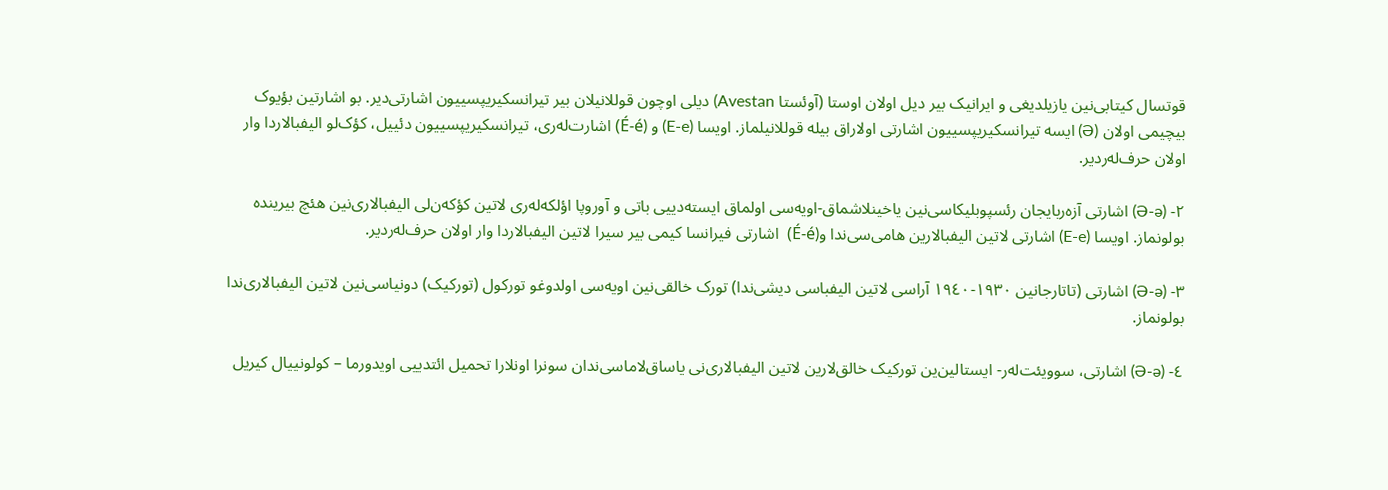قوتسال کیتابی‌نین یازیلدیغی و ایرانیک بیر دیل اولان اوستا (آوئستا Avestan) دیلی اوچون قوللانیلان بیر تیرانسکیریپسییون اشار‌تی‌دیر. بو اشارتین بؤیوک بیچیمی اولان (Ə) ایسه تیرانسکیریپسییون اشارتی اولاراق بیله قوللانیلماز. اویسا (E-e) و (É-é) اشارت‌له‌ری، تیرانسکیریپسییون دئییل، کؤک‌لو الیفبالاردا وار اولان حرف‌له‌ردیر.

٢- (Ə-ǝ) اشارتی آزه‌ربایجان‌ رئسپوبلیکاسی‌نین یاخینلاشماق-اویه‌سی اولماق ایسته‌دییی باتی و آوروپا اؤلکه‌له‌ری لاتین کؤکه‌ن‌لی الیفبالاری‌نین هئچ بیرینده بولونماز. اویسا (E-e) اشارتی لاتین الیفبالارین هامی‌سی‌ندا و(É-é)  اشارتی فیرانسا کیمی بیر سیرا لاتین الیفبالاردا وار اولان حرف‌له‌ردیر.

٣- (Ə-ǝ) اشارتی (تاتارجانین ١٩٣٠-١٩٤٠ آراسی لاتین الیفباسی دیشی‌ندا) تورک خالقی‌نین اویه‌سی اولدوغو تورکول (تورکیک) دونیاسی‌نین لاتین الیفبالاری‌ندا بولونماز.

٤- (Ə-ǝ) اشارتی، سوویئت‌له‌ر- ایستالین‌ین تورکیک خالق‌لارین لاتین الیفبالاری‌نی یاساق‌لاماسی‌ندان سونرا اونلارا تحمیل ائتدییی اویدورما – کولونییال کیریل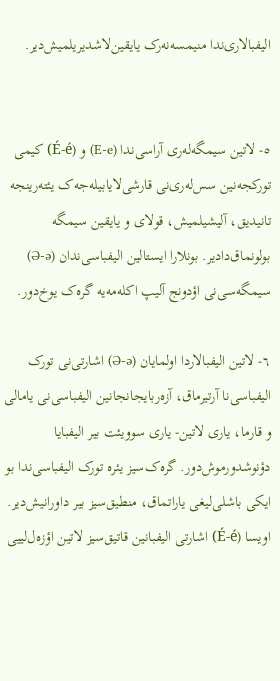الیفبالاری‌ندا منیمسه‌نه‌رک یایقین‌لاشدیریلمیش‌دیر.


٥- لاتین سیمگه‌له‌ری آراسی‌ندا (E-e) و (É-é) کیمی تورکجه‌نین سس‌له‌ری‌نی قارشی‌لایابیله‌جه‌ک یئته‌رینجه تانیدیق، آلیشیلمیش، قولای و یایقین سیمگه بولونماق‌دادیر. بونلارا ایستالین الیفباسی‌ندان (Ə-ǝ) سیمگه‌سی‌نی اؤدونج آلیپ اکله‌مه‌یه گره‌ک یوخ‌دور.

٦- لاتین الیفبالاردا اولمایان (Ə-ǝ) اشارتی‌نی تورک الیفباسی‌نا آرتیرماق، آزه‌ربایجانجانین الیفباسی‌نی یامالی و قارما، یاری لاتین- یاری سوویئت بیر الیفبایا دؤنوشدورموش‌دور. گره‌ک‌سیز یئره تورک الیفباسی‌ندا بو ایکی باشلی‌لیغی یاراتماق، منطیق‌سیز بیر داورانیش‌دیر. اویسا (É-é) اشارتی الیفبانین قاتیق‌سیز لاتین اؤزه‌ل‌لییی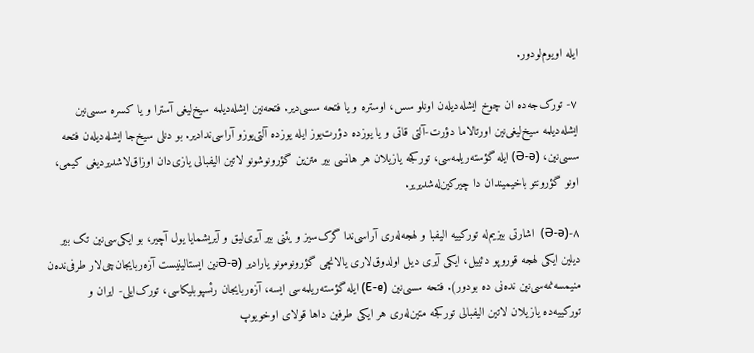ایله اویوم‌لودور.

٧- تورک‌جه‌ده ان چوخ ایشله‌دیله‌ن اونلو سس، اوستره و یا فتحه سسی‌دیر. فتحه‌نین ایشله‌دیلمه سیخ‌لیغی آسترا و یا کسره سسی‌نین ایشله‌دیلمه سیخ‌لیغی‌نین اورتالاما دؤرت-آلتی قاتی و یا یوزده دؤرت‌یوز ایله یوزده آلتی‌یوزو آراسی‌ندادیر. بو دنلی سیخ‌جا ایشله‌دیله‌ن فتحه سسی‌نین، (Ə-ǝ) ایله گؤسته‌ریلمه‌سی، تورکجه یازیلان هر هانسی بیر متن‌ین گؤرونوشونو لاتین الیفبالی یازی‌دان اوزاق‌لاشدیردیغی کیمی، اونو گؤرونتو باخیمیندان دا چیرکین‌له‌شدیریر.

٨-(Ə-ǝ)  اشارتی بیزیم‌له تورکییه الیفبا و لهجه‌له‌ری آراسی‌ندا گرک‌سیز و یئنی بیر آیری‌لیق و آیریشمایا یول آچیر، بو ایکی‌سی‌نین تک بیر دیلین ایکی لهجه قوروپو دئییل، ایکی آیری دیل اولدوق‌لاری یالانچی گؤرونومونو یارادیر (Ə-ǝنین ایستالینیست آزه‌ربایجان‌چی‌لار طرفی‌نده‌ن منیمسه‌نمه‌سی‌نین نده‌نی ده بودور). فتحه سسی‌نین (E-e) ایله گؤسته‌ریلمه‌سی ایسه، آزه‌ربایجان رئسپوبلیکاسی، تورک‌ایلی- ایران و تورکییه‌ده‌ یازیلان لاتین الیفبالی تورکجه متین‌له‌ری هر ایکی طر‌فین داها قولای اوخویوپ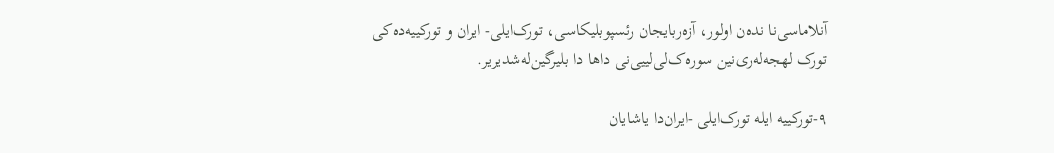آنلاماسی‌نا نده‌ن اولور، آزه‌ربایجان رئسپوبلیکاسی، تورک‌ایلی- ایران و تورکییه‌ده‌‌کی تورک لهجه‌له‌ری‌نین سوره‌ک‌لی‌لییی‌نی داها دا بلیرگین‌له‌شدیریر.

٩-تورکییه ایله تورک‌ایلی -ایران‌دا یاشایان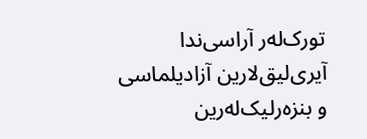تورک‌له‌ر آراسی‌ندا آیری‌لیق‌لارین آزادیلماسی و بنزه‌رلیک‌له‌رین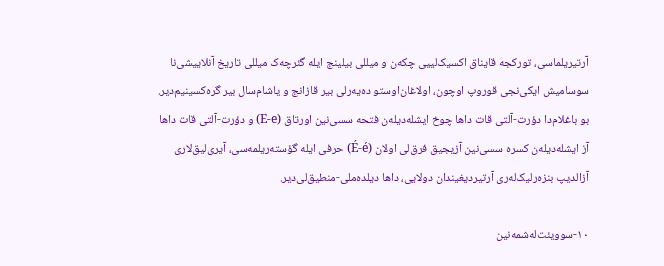آرتیریلماسی، تورکجه قایناق اکسیک‌لییی چکه‌ن و میللی بیلینج ایله گئرچه‌ک میللی تاریخ آنلاییشی‌نا سوسامیش ایکی‌نجی قوروپ اوچون، اولاغان‌اوستو ده‌یه‌رلی بیر قازانج و یاشام‌سال بیر گره‌کسینیم‌دیر. بو باغلام‌دا دؤرت-آلتی قات داها چوخ ایشله‌دیله‌ن فتحه سسی‌نین اورتاق (E-e) و دؤرت-آلتی قات داها آز ایشله‌دیله‌ن کسره سسی‌نین آزیجیق فرق‌لی اولان (É-é) حرفی ایله گؤسته‌ریلمه‌سی، آیری‌لیق‌لاری آزالدیپ بنزه‌رلیک‌له‌ری آرتیردیغیندان دولایی، داها دیلده‌ملی-منطیق‌لی‌دیر.

١٠-سوویئت‌له‌شمه‌نین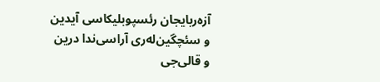آزه‌ربایجان رئسپوبلیکاسی آیدین و سئچگین‌له‌ری آراسی‌ندا درین و قالی‌جی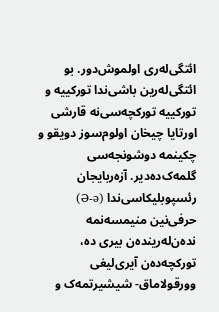ائتگی‌له‌ری اولموش‌دور. بو ائتگی‌له‌رین باشی‌ندا تورکییه و تورکییه تورکچه‌سی‌نه قارشی اورتایا چیخان اولوم‌سوز دویقو و چکینمه دوشونجه‌سی گلمه‌ک‌ده‌دیر. آزه‌ربایجان رئسپوبلیکاسی‌ندا (Ə-ǝ) حرفی‌نین منیمسه‌نمه نده‌ن‌له‌رینده‌ن بیری ده، تورکچه‌ده‌ن آیری‌لیغی وورقولاماق- شیشیرتمه‌ک و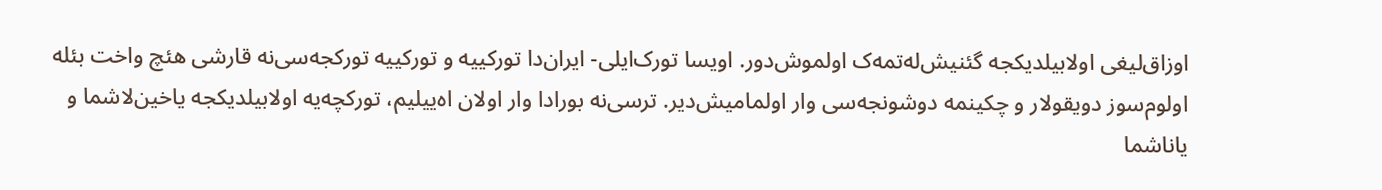اوزاق‌لیغی اولابیلدیکجه گئنیش‌له‌تمه‌ک اولموش‌دور. اویسا تورک‌ایلی- ایران‌دا تورکییه و تورکییه تورکجه‌سی‌نه قارشی هئچ واخت بئله اولوم‌سوز دویقولار و چکینمه‌ دوشونجه‌سی وار اولمامیش‌دیر. ترسی‌نه بورادا وار اولان اه‌ییلیم، تورکچه‌یه اولابیلدیکجه یاخین‌لاشما و یاناشما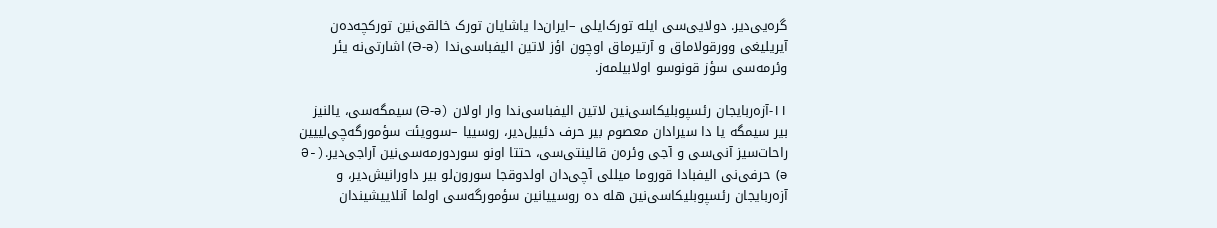گره‌یی‌دیر. دولایی‌سی ایله تورک‌ایلی –ایران‌دا یاشایان تورک خالقی‌نین تورکچه‌ده‌ن آیریلیغی وورقولاماق و آرتیرماق اوچون اؤز لاتین الیفباسی‌ندا (Ə-ǝ) اشارتی‌نه یئر وئرمه‌سی سؤز قونوسو اولابیلمه‌ز.

١١-آزه‌ربایجان رئسپوبلیکاسی‌نین لاتین الیفباسی‌ندا وار اولان (Ə-ǝ) سیمگه‌سی، یالنیز بیر سیمگه یا دا سیرادان معصوم بیر حرف دئییل‌دیر، روسییا –سوویئت سؤمورگه‌چی‌لییین راحات‌سیز آنی‌سی و آجی وئره‌ن قالینتی‌سی، حتتا اونو سوردورمه‌سی‌نین آراجی‌دیر.(Ə-ǝ)  حرفی‌نی الیفبادا قوروما میللی آچی‌دان اولدوقجا سورون‌لو بیر داورانیش‌دیر، و آزه‌ربایجان رئسپوبلیکاسی‌نین هله ده روسییانین سؤمورگه‌سی اولما آنلاییشیندان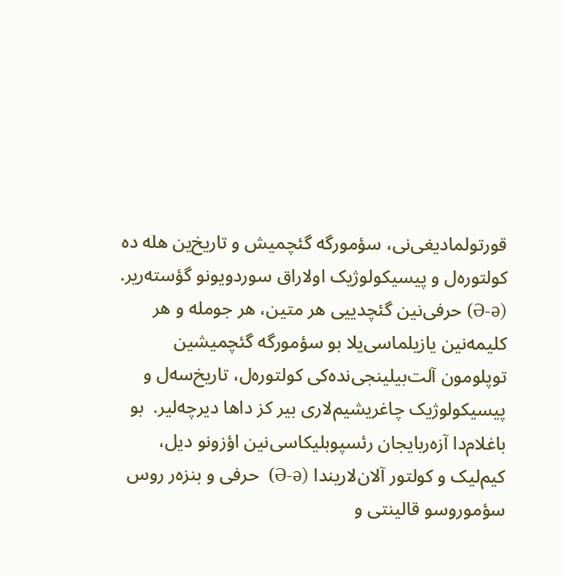قورتولمادیغی‌نی، سؤمورگه گئچمیش و تاریخ‌ین هله ده کولتوره‌ل و پیسیکولوژیک اولاراق سوردویونو گؤسته‌ریر. (Ə-ǝ) حرفی‌نین گئچدییی هر متین، هر جومله و هر کلیمه‌نین یازیلماسی‌یلا بو سؤمورگه گئچمیشین توپلومون آلت‌بیلینجی‌نده‌کی کولتوره‌ل، تاریخ‌سه‌ل و پیسیکولوژیک چاغریشیم‌لاری بیر کز داها دیرچه‌لیر.  بو باغلام‌دا آزه‌ربایجان رئسپوبلیکاسی‌نین اؤزونو دیل، کیم‌لیک و کولتور آلان‌لاریندا (Ə-ǝ)  حرفی و بنزه‌ر روس سؤموروسو قالینتی و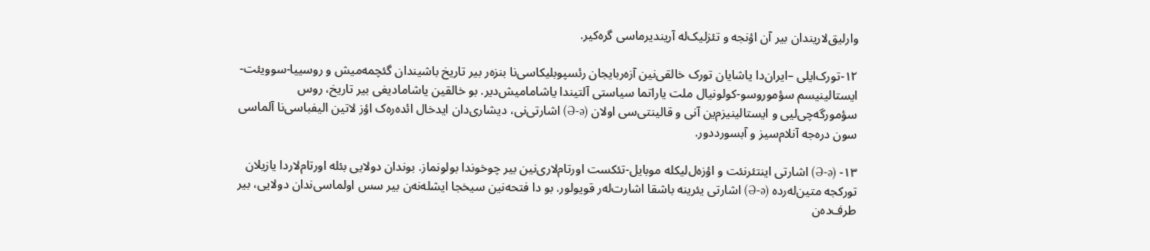وارلیق‌لاریندان بیر آن اؤنجه و تئزلیک‌له آریندیرماسی گره‌کیر.

١٢-تورک‌ایلی –ایران‌دا یاشایان تورک خالقی‌نین آزه‌ربایجان رئسپوبلیکاسی‌نا بنزه‌ر بیر تاریخ باشیندان گئچمه‌میش و روسییا-سوویئت-ایستالینیسم سؤموروسو-کولونیال ملت یاراتما سیاستی آلتیندا یاشامامیش‌دیر. بو خالقین یاشامادیغی بیر تاریخ، روس سؤمورگه‌چی‌لیی و ایستالینیزم‌ین آنی و قالینتی‌سی اولان (Ə-ǝ) اشارتی‌نی، دیشاری‌دان ایدخال ائده‌ره‌ک اؤز لاتین الیفباسی‌نا آلماسی سون دره‌جه آنلام‌سیز و آبسورددور.

١٣- (Ə-ǝ) اشارتی اینتئرنئت و اؤزه‌ل‌لیکله موبایل-تئکست اورتام‌لاری‌نین بیر چوخوندا بولونماز. بوندان دولایی بئله اورتام‌لاردا یازیلان تورکجه متین‌له‌رده (Ə-ǝ) اشارتی یئرینه باشقا اشارت‌له‌ر قویولور. بو دا فتحه‌نین سیخجا ایشله‌نه‌ن بیر سس اولماسی‌ندان دولایی، بیر طر‌ف‌ده‌ن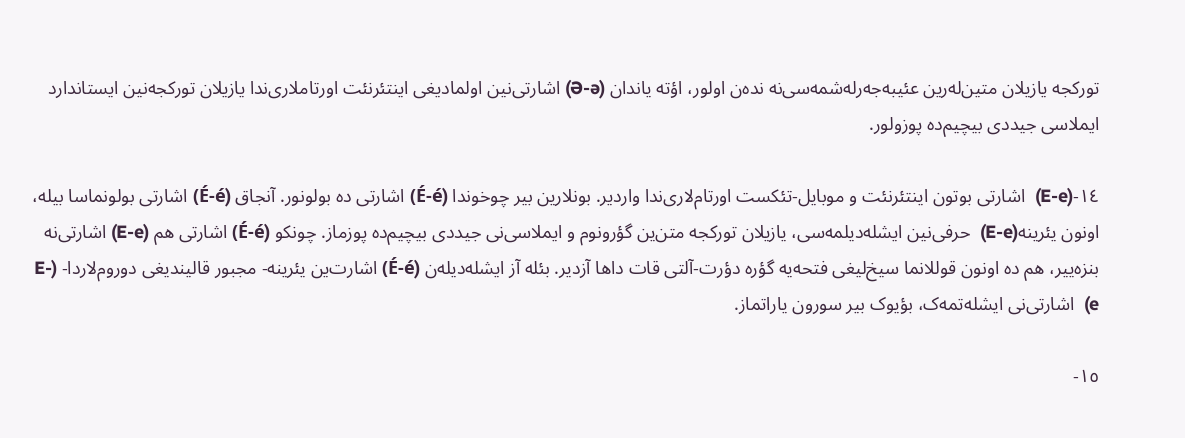تورکجه یازیلان متین‌له‌رین عئیبه‌جه‌رله‌شمه‌سی‌نه نده‌ن اولور، اؤته یاندان (Ə-ǝ) اشارتی‌نین اولمادیغی اینتئرنئت اورتاملاری‌ندا یازیلان تورکجه‌نین ایستاندارد ایملاسی جیددی بیچیم‌ده پوزولور.

١٤-(E-e)  اشارتی بوتون اینتئرنئت و موبایل-تئکست اورتام‌لاری‌ندا واردیر. بونلارین بیر چوخوندا (É-é) اشارتی ده بولونور. آنجاق (É-é) اشارتی بولونماسا بیله، اونون یئرینه(E-e)  حرفی‌نین ایشله‌دیلمه‌سی، یازیلان تورکجه متن‌ین گؤرونوم و ایملاسی‌نی جیددی بیچیم‌ده پوزماز. چونکو (É-é) اشارتی هم (E-e) اشارتی‌نه بنزه‌ییر، هم ده اونون قوللانما سیخ‌لیغی فتحه‌یه گؤره دؤرت-آلتی قات داها آزدیر. بئله آز ایشله‌دیله‌ن (É-é) اشارت‌ین یئرینه- مجبور قالیندیغی دوروم‌لاردا- (E-e)  اشارتی‌نی ایشله‌تمه‌ک، بؤیوک بیر سورون یاراتماز.

١٥-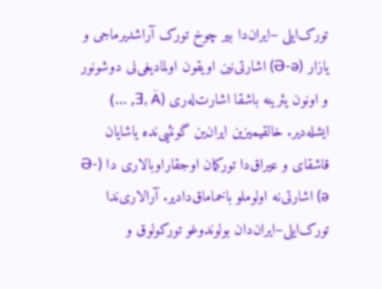تورک‌ایلی –ایران‌دا بیر چوخ تورک آراشدیرماجی و یازار (Ə-ǝ) اشارتی‌نین اویقون اولمادیغی‌نی دوشونور و اونون یئرینه باشقا اشارت‌له‌ری (Ǝ, Ä, ...) ایشله‌دیر. خالقیمیزین ایران‌ین گونئیی‌نده یاشایان قاشقای و عیراق‌دا تورکمان اوجقاراوبالاری دا (Ə-ǝ) اشارتی‌نه اولوملو باخماماق‌دادیر. آرالاری‌ندا تورک‌ایلی–ایران‌دان بولوندوغو تورکولوق و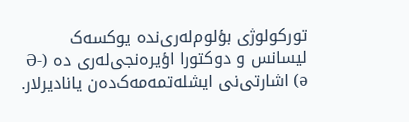تورکولوژی بؤلوم‌له‌ری‌نده یوکسه‌ک لیسانس و دوکتورا اؤیره‌نجی‌له‌ری ده (Ə-ǝ) اشارتی‌نی ایشله‌تمه‌مه‌ک‌ده‌ن یانادیرلار.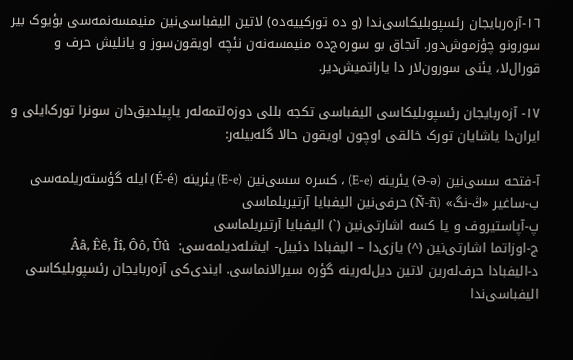١٦-آزه‌ربایجان رئسپوبلیکاسی‌ندا (و ده تورکییه‌ده) لاتین الیفباسی‌نین منیمسه‌نمه‌سی بؤیوک بیر سورونو چؤزموش‌دور. آنجاق بو سوره‌ج‌ده منیمسه‌نه‌ن نئچه اویقون‌سوز و یانلیش حرف و قورال‌لا، یئنی سورون‌لار دا یاراتمیش‌دیر.

١٧- آزه‌ربایجان رئسپوبلیکاسی الیفباسی تکجه بللی دوزه‌لتمه‌له‌ر یاپیلدیق‌دان سونرا تورک‌ایلی و ایران‌دا یاشایان تورک خالقی اوچون اویقون حالا گله‌بیله‌ر:

آ-فتحه سسی‌نین‌ (Ə-ǝ) یئرینه (E-e) ، کسره سسی‌نین (E-e) یئرینه (É-é) ایله گؤسته‌ریلمه‌سی
ب-ساغیر «ڭ-نگ» (Ñ-ñ) حرفی‌نین الیفبایا آرتیریلماسی
پ-آپاستیروف و یا کسه اشارتی‌نین (`) الیفبایا آرتیریلماسی
ج-اوزاتما اشارتی‌نین (^) یازی‌دا – الیفبادا دئییل- ایشله‌دیلمه‌سی:  Ââ, Êê, Îî, Ôô, Ûû
د-الیفبادا حرف‌له‌رین لاتین دیل‌له‌رینه گؤره سیرالانماسی. ایندی‌کی آزه‌ربایجان رئسپوبلیکاسی الیفباسی‌ندا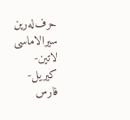حرف‌له‌رین  سیرالاماسی لاتین- کیریل- فارس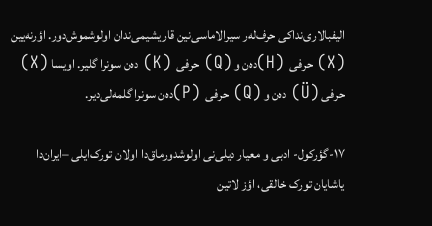الیفبالاری‌نداکی حرف‌له‌ر سیرالاماسی‌نین قاریشیمی‌ندان اولوشموش‌دور. اؤرنه‌یین (X) حرفی  (H)ده‌ن و (Q) حرفی  (K) ده‌ن سونرا گلیر. اویسا (X) حرفی (Ü) ده‌ن و (Q) حرفی  (P)ده‌ن سونرا گلمه‌لی‌دیر.

١٧-گؤرکول- ادبی و معیار دیلی‌نی اولوشدورماق‌دا اولان تورک‌ایلی –ایران‌دا یاشایان تورک خالقی، اؤز لاتین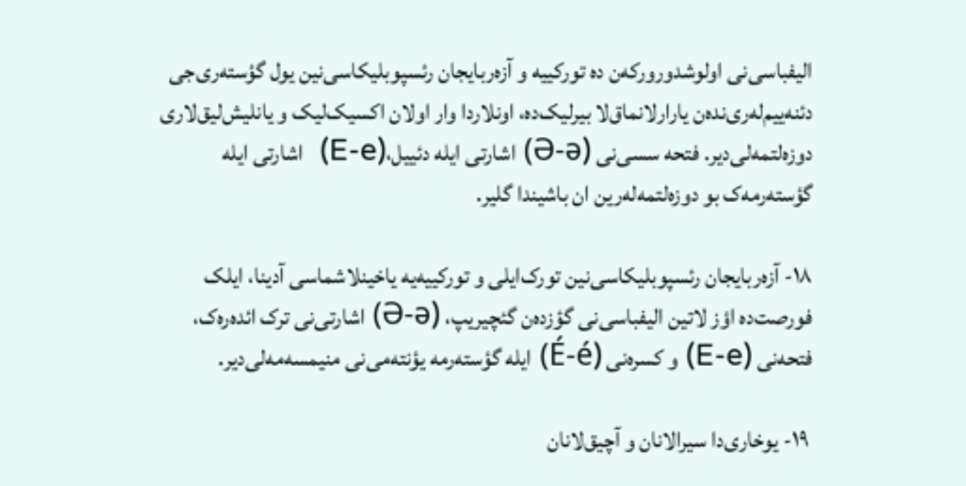الیفباسی‌نی اولوشدورورکه‌ن ده تورکییه و آزه‌ربایجان رئسپوبلیکاسی‌نین یول گؤسته‌ری‌جی دئنه‌ییم‌له‌ری‌نده‌ن یارارلانماق‌لا بیرلیک‌ده، اونلاردا وار اولان اکسیک‌لیک و یانلیش‌لیق‌لاری دوزه‌لتمه‌لی‌دیر. فتحه سسی‌نی (Ə-ǝ) اشارتی ایله دئییل،(E-e)  اشارتی ایله گؤسته‌رمه‌ک بو دوزه‌لتمه‌له‌رین ان باشیندا گلیر.

١٨- آزه‌ربایجان رئسپوبلیکاسی‌نین تورک‌ایلی و تورکییه‌یه یاخینلاشماسی آدینا، ایلک فورصت‌ده اؤز لاتین الیفباسی‌نی گؤزده‌ن گئچیریپ، (Ə-ǝ) اشارتی‌نی ترک ائده‌ره‌ک، فتحه‌نی (E-e) و کسره‌نی (É-é) ایله گؤسته‌رمه یؤنته‌می‌نی منیمسه‌مه‌لی‌دیر.

 ١٩- یوخاری‌دا سیرالانان و آچیق‌لانان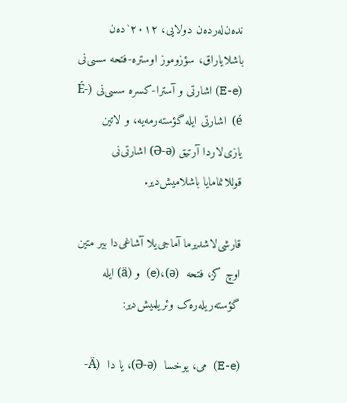نده‌ن‌له‌رده‌ن دولایی، ٢٠١٢`ده‌ن باشلایاراق، سؤزوموز اوستره-فتحه سسی‌نی  (E-e) اشارتی و آسترا-کسره سسی‌نی (É-é)  اشارتی ایله گؤسته‌رمه‌یه، و لاتین یازی‌لاردا آرتیق (Ə-ǝ) اشارتی‌نی قوللانمامایا باشلامیش‌دیر.

قارشی‌لاشدیرما آماجی‌یلا آشاغی‌دا بیر متین اوچ کز، فتحه  (ǝ)،(e)  و (ä) ایله گؤسته‌ریله‌ره‌ک وئریلمیش‌دیر:

(E-e)  می، یوخسا  (Ə-ǝ)، یا دا  (Ä-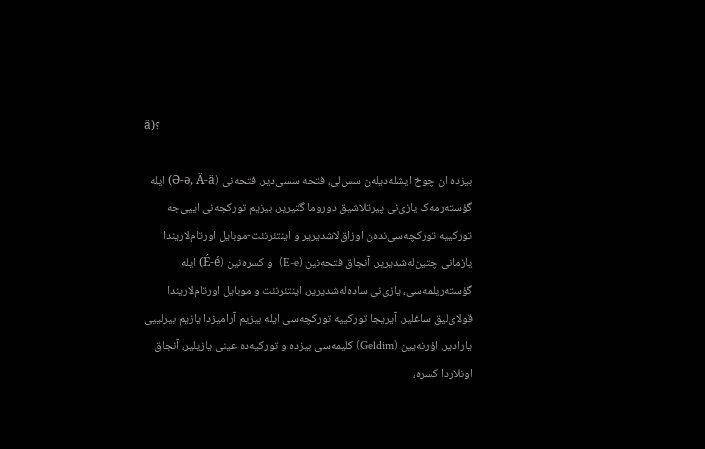ä)؟

بیزده ان چوخ ایشله‌دیله‌ن سس‌لی، فتحه سسی‌دیر. فتحه‌نی (Ə-ǝ, Ä-ä) ایله گؤسته‌رمه‌ک یازی‌نی پیرتلاشیق دوروما گتیریر، بیزیم تورکجه‌نی اییی‌جه تورکییه تورکچه‌سی‌نده‌ن اوزاق‌لاشدیریر و اینتئرنئت-موبایل اورتام‌لاریندا یازمانی چتین‌له‌شدیریر. آنجاق فتحه‌نین (E-e)  و کسره‌نین (É-é) ایله گؤسته‌ریلمه‌سی، یازی‌نی ساده‌له‌شدیریر، اینتئرنئت و موبایل اورتام‌لاریندا قولای‌لیق ساغلیر. آیریجا تورکییه تورکچه‌سی ایله بیزیم آرامیزدا یازیم بیرلییی یارادیر. اؤرنه‌یین (Geldim) کلیمه‌سی‌ بیزده و تورکیه‌ده عینی یازیلیر، آنجاق اونلاردا کسره،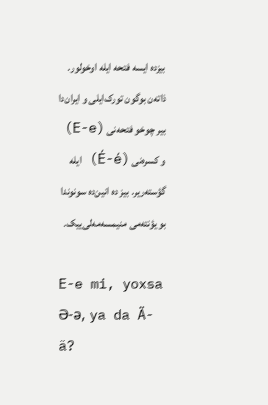بیزده ایسه فتحه ایله اوخولور. ذاته‌ن بوگون تورک‌ایلی و ایران‌دا بیر چوخو فتحه‌نی (E-e) و کسره‌نی (É-é) ایله گؤسته‌ریر. بیز ده انین‌ده سونوندا بو یؤنته‌می منیمسه‌مه‌لی‌ییک.

E-e mi, yoxsa Ə-ǝ, ya da Ä-ä?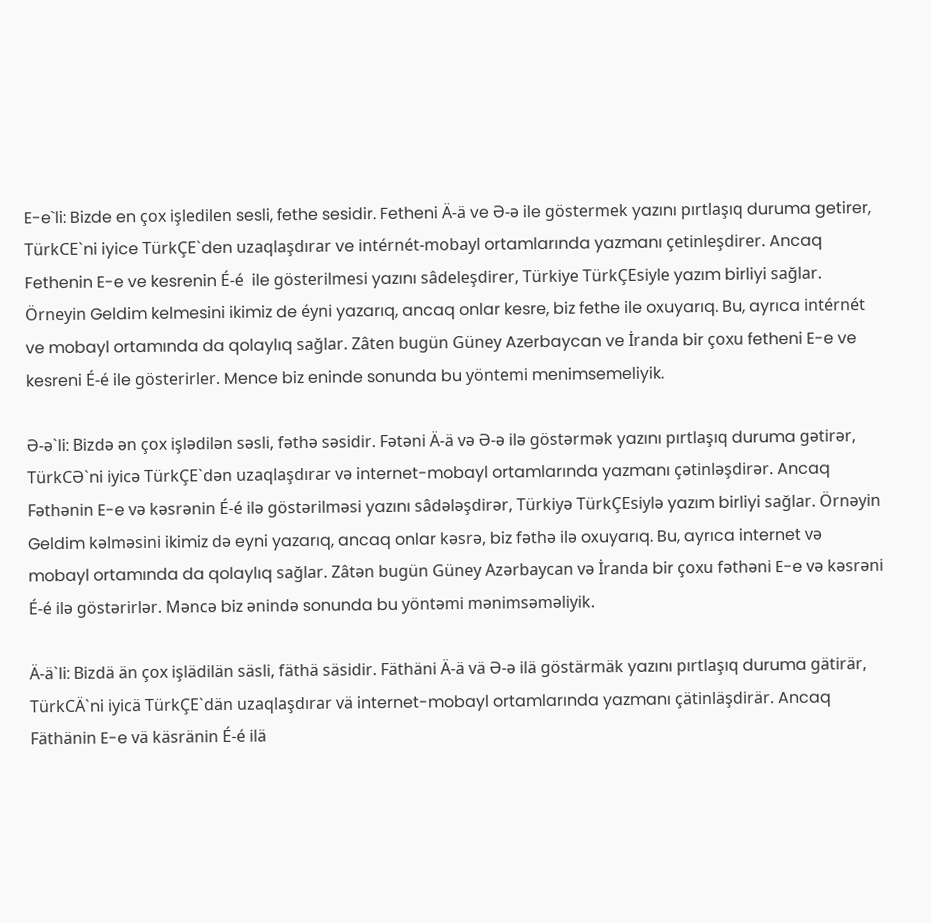E-e`li: Bizde en çox işledilen sesli, fethe sesidir. Fetheni Ä-ä ve Ə-ǝ ile göstermek yazını pırtlaşıq duruma getirer, TürkCE`ni iyice TürkÇE`den uzaqlaşdırar ve intérnét-mobayl ortamlarında yazmanı çetinleşdirer. Ancaq Fethenin E-e ve kesrenin É-é  ile gösterilmesi yazını sâdeleşdirer, Türkiye TürkÇEsiyle yazım birliyi sağlar. Örneyin Geldim kelmesini ikimiz de éyni yazarıq, ancaq onlar kesre, biz fethe ile oxuyarıq. Bu, ayrıca intérnét ve mobayl ortamında da qolaylıq sağlar. Zâten bugün Güney Azerbaycan ve İranda bir çoxu fetheni E-e ve kesreni É-é ile gösterirler. Mence biz eninde sonunda bu yöntemi menimsemeliyik.

Ə-ǝ`li: Bizdǝ ǝn çox işlǝdilǝn sǝsli, fǝthǝ sǝsidir. Fǝtǝni Ä-ä vǝ Ə-ǝ ilǝ göstǝrmǝk yazını pırtlaşıq duruma gǝtirǝr, TürkCƏ`ni iyicǝ TürkÇE`dǝn uzaqlaşdırar vǝ internet-mobayl ortamlarında yazmanı çǝtinlǝşdirǝr. Ancaq Fǝthǝnin E-e vǝ kǝsrǝnin É-é ilǝ göstǝrilmǝsi yazını sâdǝlǝşdirǝr, Türkiyǝ TürkÇEsiylǝ yazım birliyi sağlar. Örnǝyin Geldim kǝlmǝsini ikimiz dǝ eyni yazarıq, ancaq onlar kǝsrǝ, biz fǝthǝ ilǝ oxuyarıq. Bu, ayrıca internet vǝ mobayl ortamında da qolaylıq sağlar. Zâtǝn bugün Güney Azǝrbaycan vǝ İranda bir çoxu fǝthǝni E-e vǝ kǝsrǝni É-é ilǝ göstǝrirlǝr. Mǝncǝ biz ǝnindǝ sonunda bu yöntǝmi mǝnimsǝmǝliyik.

Ä-ä`li: Bizdä än çox işlädilän säsli, fäthä säsidir. Fäthäni Ä-ä vä Ə-ǝ ilä göstärmäk yazını pırtlaşıq duruma gätirär, TürkCÄ`ni iyicä TürkÇE`dän uzaqlaşdırar vä internet-mobayl ortamlarında yazmanı çätinläşdirär. Ancaq Fäthänin E-e vä käsränin É-é ilä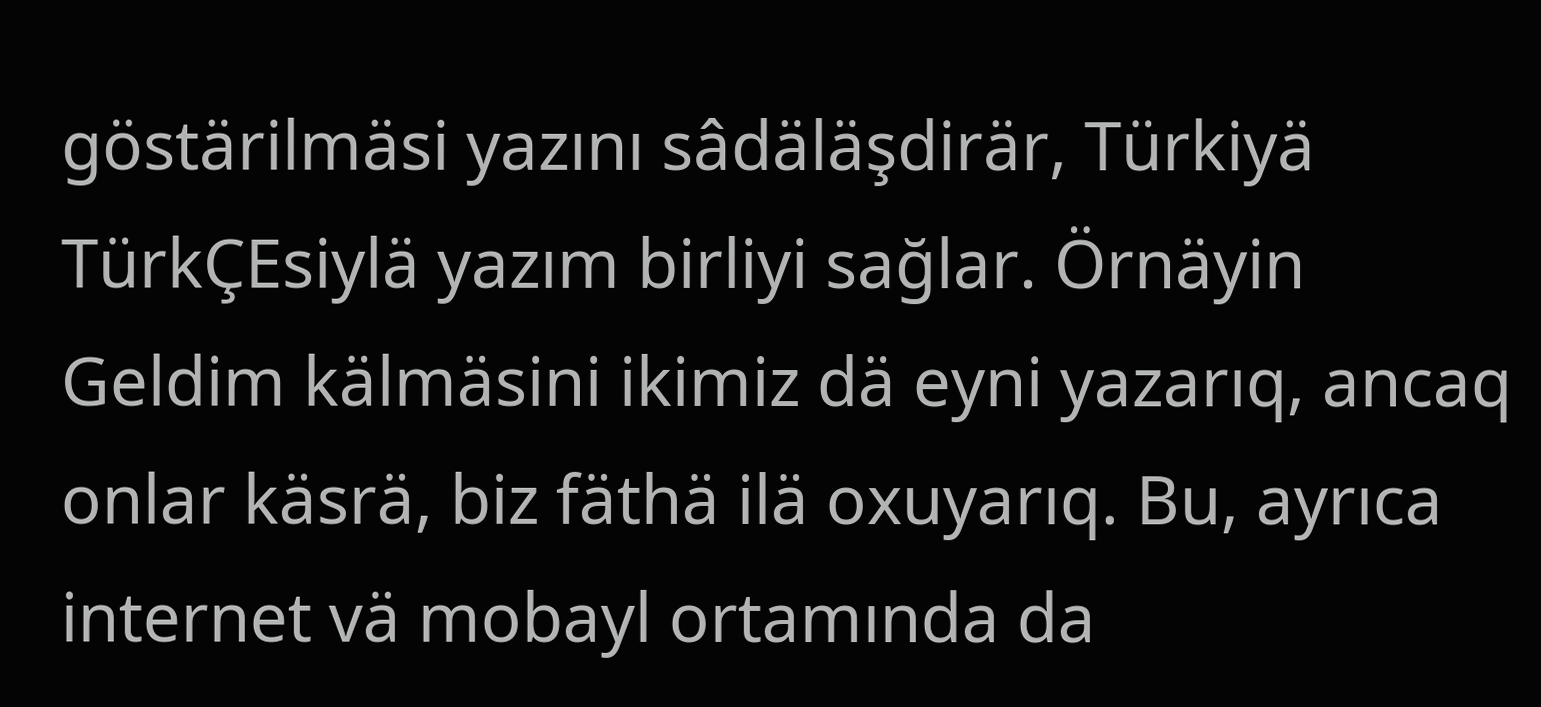göstärilmäsi yazını sâdäläşdirär, Türkiyä TürkÇEsiylä yazım birliyi sağlar. Örnäyin Geldim kälmäsini ikimiz dä eyni yazarıq, ancaq onlar käsrä, biz fäthä ilä oxuyarıq. Bu, ayrıca internet vä mobayl ortamında da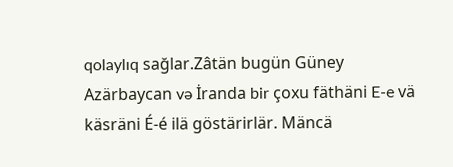qolaylıq sağlar.Zâtän bugün Güney Azärbaycan vǝ İranda bir çoxu fäthäni E-e vä käsräni É-é ilä göstärirlär. Mäncä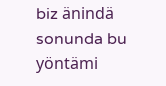biz änindä sonunda bu yöntämi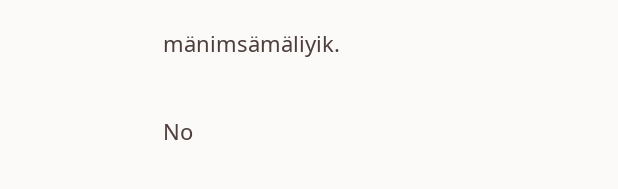mänimsämäliyik.

No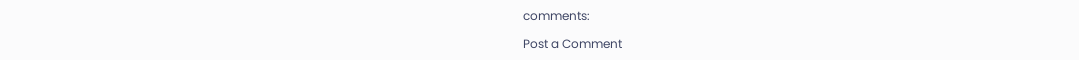comments:

Post a Comment